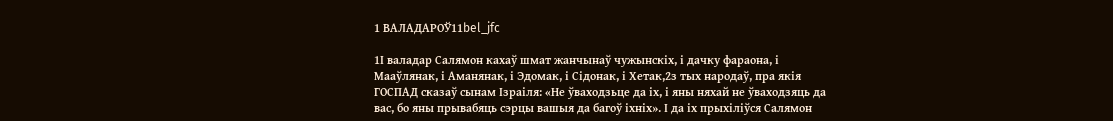1 ВАЛАДАРОЎ11bel_jfc

1І валадар Салямон кахаў шмат жанчынаў чужынскіх, і дачку фараона, і Мааўлянак, і Аманянак, і Эдомак, і Сідонак, і Хетак,2з тых народаў, пра якія ГОСПАД сказаў сынам Ізраіля: «Не ўваходзьце да іх, і яны няхай не ўваходзяць да вас, бо яны прывабяць сэрцы вашыя да багоў іхніх». І да іх прыхіліўся Салямон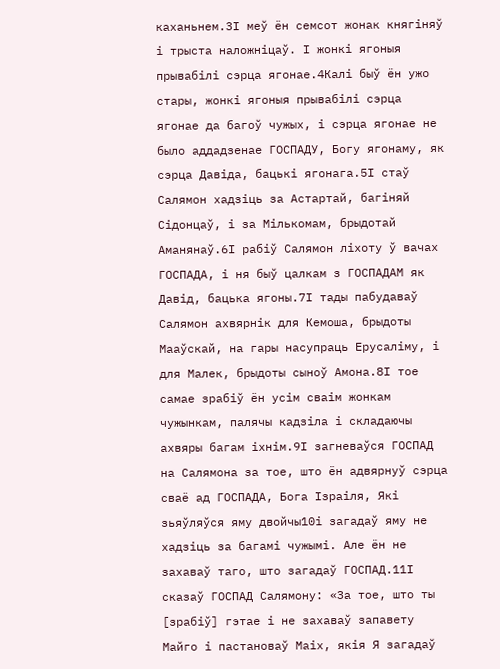каханьнем.3І меў ён семсот жонак княгіняў і трыста наложніцаў. І жонкі ягоныя прывабілі сэрца ягонае.4Калі быў ён ужо стары, жонкі ягоныя прывабілі сэрца ягонае да багоў чужых, і сэрца ягонае не было аддадзенае ГОСПАДУ, Богу ягонаму, як сэрца Давіда, бацькі ягонага.5І стаў Салямон хадзіць за Астартай, багіняй Сідонцаў, і за Мількомам, брыдотай Аманянаў.6І рабіў Салямон ліхоту ў вачах ГОСПАДА, і ня быў цалкам з ГОСПАДАМ як Давід, бацька ягоны.7І тады пабудаваў Салямон ахвярнік для Кемоша, брыдоты Мааўскай, на гары насупраць Ерусаліму, і для Малек, брыдоты сыноў Амона.8І тое самае зрабіў ён усім сваім жонкам чужынкам, палячы кадзіла і складаючы ахвяры багам іхнім.9І загневаўся ГОСПАД на Салямона за тое, што ён адвярнуў сэрца сваё ад ГОСПАДА, Бога Ізраіля, Які зьяўляўся яму двойчы10і загадаў яму не хадзіць за багамі чужымі. Але ён не захаваў таго, што загадаў ГОСПАД.11І сказаў ГОСПАД Салямону: «За тое, што ты [зрабіў] гэтае і не захаваў запавету Майго і пастановаў Маіх, якія Я загадаў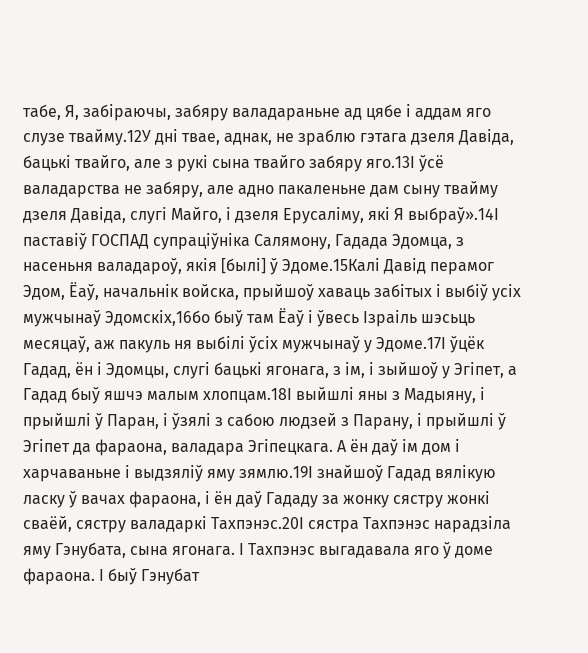табе, Я, забіраючы, забяру валадараньне ад цябе і аддам яго слузе твайму.12У дні твае, аднак, не зраблю гэтага дзеля Давіда, бацькі твайго, але з рукі сына твайго забяру яго.13І ўсё валадарства не забяру, але адно пакаленьне дам сыну твайму дзеля Давіда, слугі Майго, і дзеля Ерусаліму, які Я выбраў».14І паставіў ГОСПАД супраціўніка Салямону, Гадада Эдомца, з насеньня валадароў, якія [былі] ў Эдоме.15Калі Давід перамог Эдом, Ёаў, начальнік войска, прыйшоў хаваць забітых і выбіў усіх мужчынаў Эдомскіх,16бо быў там Ёаў і ўвесь Ізраіль шэсьць месяцаў, аж пакуль ня выбілі ўсіх мужчынаў у Эдоме.17І ўцёк Гадад, ён і Эдомцы, слугі бацькі ягонага, з ім, і зыйшоў у Эгіпет, а Гадад быў яшчэ малым хлопцам.18І выйшлі яны з Мадыяну, і прыйшлі ў Паран, і ўзялі з сабою людзей з Парану, і прыйшлі ў Эгіпет да фараона, валадара Эгіпецкага. А ён даў ім дом і харчаваньне і выдзяліў яму зямлю.19І знайшоў Гадад вялікую ласку ў вачах фараона, і ён даў Гададу за жонку сястру жонкі сваёй, сястру валадаркі Тахпэнэс.20І сястра Тахпэнэс нарадзіла яму Гэнубата, сына ягонага. І Тахпэнэс выгадавала яго ў доме фараона. І быў Гэнубат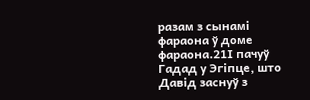разам з сынамі фараона ў доме фараона.21І пачуў Гадад у Эгіпце, што Давід заснуў з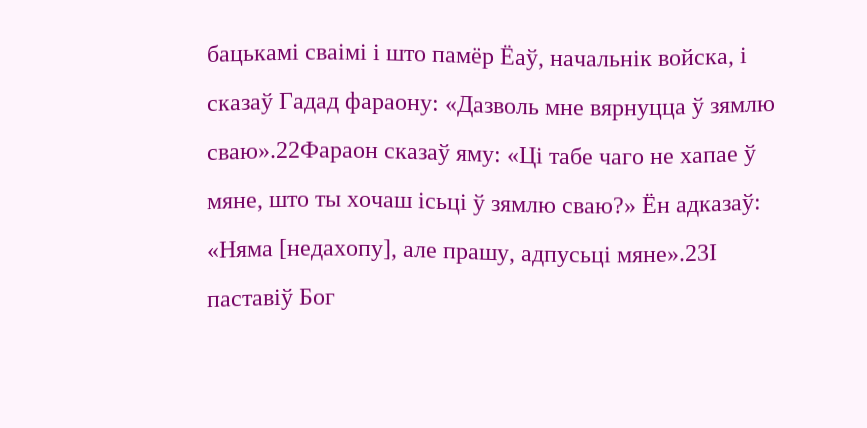бацькамі сваімі і што памёр Ёаў, начальнік войска, і сказаў Гадад фараону: «Дазволь мне вярнуцца ў зямлю сваю».22Фараон сказаў яму: «Ці табе чаго не хапае ў мяне, што ты хочаш ісьці ў зямлю сваю?» Ён адказаў: «Няма [недахопу], але прашу, адпусьці мяне».23І паставіў Бог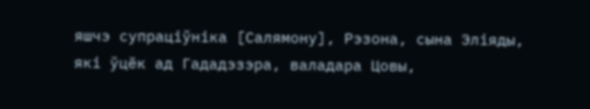яшчэ супраціўніка [Салямону], Рэзона, сына Эліяды, які ўцёк ад Гададэзэра, валадара Цовы,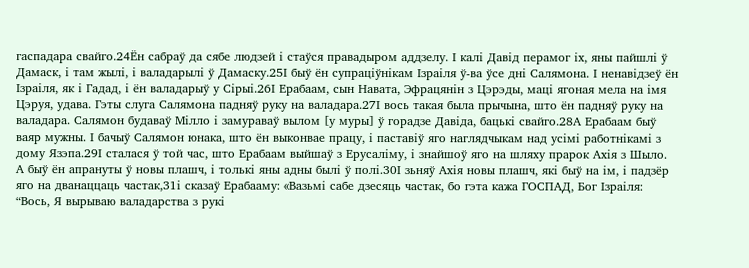гаспадара свайго.24Ён сабраў да сябе людзей і стаўся правадыром аддзелу. І калі Давід перамог іх, яны пайшлі ў Дамаск, і там жылі, і валадарылі ў Дамаску.25І быў ён супраціўнікам Ізраіля ў-ва ўсе дні Салямона. І ненавідзеў ён Ізраіля, як і Гадад, і ён валадарыў у Сірыі.26І Ерабаам, сын Навата, Эфрацянін з Цэрэды, маці ягоная мела на імя Цэруя, удава. Гэты слуга Салямона падняў руку на валадара.27І вось такая была прычына, што ён падняў руку на валадара. Салямон будаваў Мілло і замураваў вылом [у муры] ў горадзе Давіда, бацькі свайго.28А Ерабаам быў ваяр мужны. І бачыў Салямон юнака, што ён выконвае працу, і паставіў яго наглядчыкам над усімі работнікамі з дому Язэпа.29І сталася ў той час, што Ерабаам выйшаў з Ерусаліму, і знайшоў яго на шляху прарок Ахія з Шыло. А быў ён апрануты ў новы плашч, і толькі яны адны былі ў полі.30І зьняў Ахія новы плашч, які быў на ім, і падзёр яго на дванаццаць частак,31і сказаў Ерабааму: «Вазьмі сабе дзесяць частак, бо гэта кажа ГОСПАД, Бог Ізраіля: “Вось, Я вырываю валадарства з рукі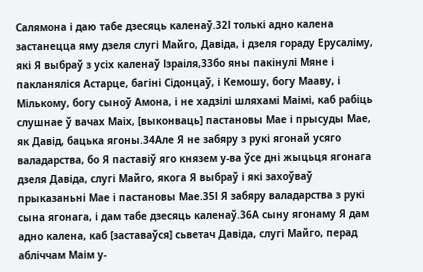Салямона і даю табе дзесяць каленаў.32І толькі адно калена застанецца яму дзеля слугі Майго, Давіда, і дзеля гораду Ерусаліму, які Я выбраў з усіх каленаў Ізраіля,33бо яны пакінулі Мяне і пакланяліся Астарце, багіні Сідонцаў, і Кемошу, богу Мааву, і Мількому, богу сыноў Амона, і не хадзілі шляхамі Маімі, каб рабіць слушнае ў вачах Маіх, [выконваць] пастановы Мае і прысуды Мае, як Давід, бацька ягоны.34Але Я не забяру з рукі ягонай усяго валадарства, бо Я паставіў яго князем у-ва ўсе дні жыцьця ягонага дзеля Давіда, слугі Майго, якога Я выбраў і які захоўваў прыказаньні Мае і пастановы Мае.35І Я забяру валадарства з рукі сына ягонага, і дам табе дзесяць каленаў.36А сыну ягонаму Я дам адно калена, каб [заставаўся] сьветач Давіда, слугі Майго, перад абліччам Маім у-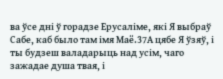ва ўсе дні ў горадзе Ерусаліме, які Я выбраў Сабе, каб было там імя Маё.37А цябе Я ўзяў, і ты будзеш валадарыць над усім, чаго зажадае душа твая, і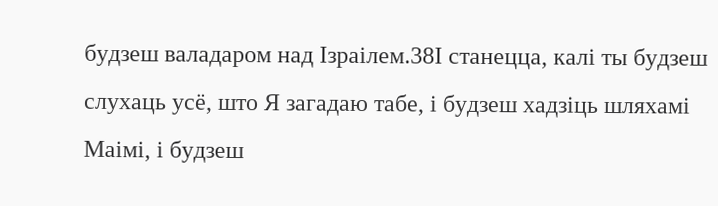будзеш валадаром над Ізраілем.38І станецца, калі ты будзеш слухаць усё, што Я загадаю табе, і будзеш хадзіць шляхамі Маімі, і будзеш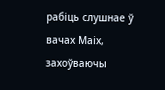рабіць слушнае ў вачах Маіх, захоўваючы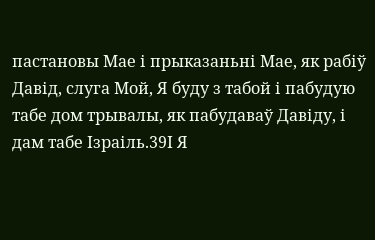пастановы Мае і прыказаньні Мае, як рабіў Давід, слуга Мой, Я буду з табой і пабудую табе дом трывалы, як пабудаваў Давіду, і дам табе Ізраіль.39І Я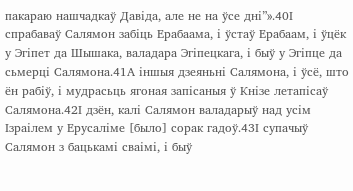пакараю нашчадкаў Давіда, але не на ўсе дні”».40І спрабаваў Салямон забіць Ерабаама, і ўстаў Ерабаам, і ўцёк у Эгіпет да Шышака, валадара Эгіпецкага, і быў у Эгіпце да сьмерці Салямона.41А іншыя дзеяньні Салямона, і ўсё, што ён рабіў, і мудрасьць ягоная запісаныя ў Кнізе летапісаў Салямона.42І дзён, калі Салямон валадарыў над усім Ізраілем у Ерусаліме [было] сорак гадоў.43І супачыў Салямон з бацькамі сваімі, і быў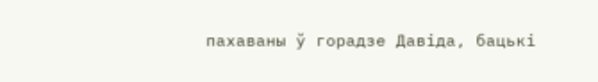пахаваны ў горадзе Давіда, бацькі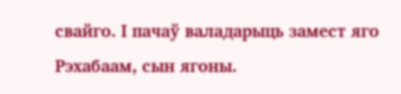свайго. І пачаў валадарыць замест яго Рэхабаам, сын ягоны.